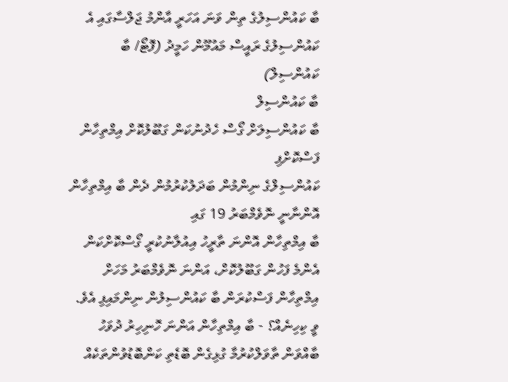ބާ ކައުންސިލުގެ ތިން ވަނަ އަހަރީ އާންމު ޖަލްސާގައި އެ ކައުންސިލުގެ ރައީސް މައުމޫން ހަމީދު (ފޮޓޯ/ ބާ ކައުންސިލް)
ބާ ކައުންސިލް
ބާ ކައުންސިލަށް ގޯސް ހެދުނުކަން ގަބޫލުކޮށް އިމްތިހާން ފަސްކޮށްފި
ކައުންސިލްގެ ނިންމުން ބަދަލުކުރުމުން ދެން ބާ އިމްތިހާން އޮންނާނީ ނޮވެމްބަރު 19 ގައި
ބާ އިމްތިހާން އޮންނަ ތާރީހު އިއުލާނުކުރީ ގޯސްކޮށްކަން އެންމެ ފަހުން ގަބޫލުކޮށް، އަންނަ ނޮވެމްބަރު މަހަށް އިމްތިހާން ފަސްކުރަން ބާ ކައުންސިލުން ނިންމައިފި އެވެ.
ވީ ކިހިނެއް؟ - ބާ އިމްތިހާން އަންނަ ހޮނިހިރު ދުވަހު ބާއްވަން ތާވަލްކުރުމާ ގުޅިގެން ބޮޑެތި ކަންބޮޑުވުންތަކެއް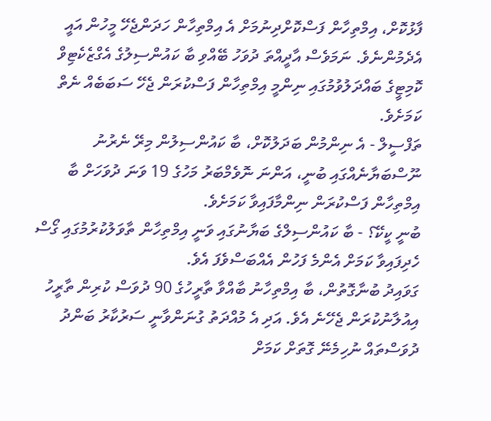ފާޅުކޮށް، އިމްތިހާން ފަސްކޮށްދިނުމަށް އެ އިމްތިހާން ހަދަންޖެހޭ މީހުން އައީ އެދެމުންނެވެ. ނަމަވެސް އާދީއްތަ ދުވަހު ބޭއްވި ބާ ކައުންސިލުގެ އެގްޒެކެޓިވް ކޮމިޓީގެ ބައްދަލުވުމުގައި ނިންމީ އިމްތިހާން ފަސްކުރަން ޖެހޭ ސަބަބެއް ނެތް ކަމަށެވެ.
ތަފްސީލް - އެ ނިންމުން ބަދަލުކޮށް، ބާ ކައުންސިލުން މިރޭ ނެރުނު ނޫސްބަޔާނެއްގައި ބުނީ، އަންނަ ނޮވެމްބަރު މަހުގެ 19 ވަނަ ދުވަހަށް ބާ އިމްތިހާން ފަސްކުރަން ނިންމާފައިވާ ކަމަށެވެ.
ބުނީ ކީކޭ؟ - ބާ ކައުންސިލްގެ ބަޔާނުގައި ވަނީ އިމްތިހާން ތާވަލުކުރުމުގައި ގޯސް ހެދިފައިވާ ކަމަށް އެންމެ ފަހުން އެއްބަސްވެފަ އެވެ.
ގަވައިދު ބުނާގޮތުން، ބާ އިމްތިހާނު ބާއްވާ ތާރީހުގެ 90 ދުވަސް ކުރިން ތާރީހު އިއުލާނުކުރަން ޖެހޭނެ އެވެ. އަދި އެ މުއްދަތު ގުނަންވާނީ ސަރުކާރު ބަންދު ދުވަސްތައް ނުހިމެނޭ ގޮތަށް ކަމަށް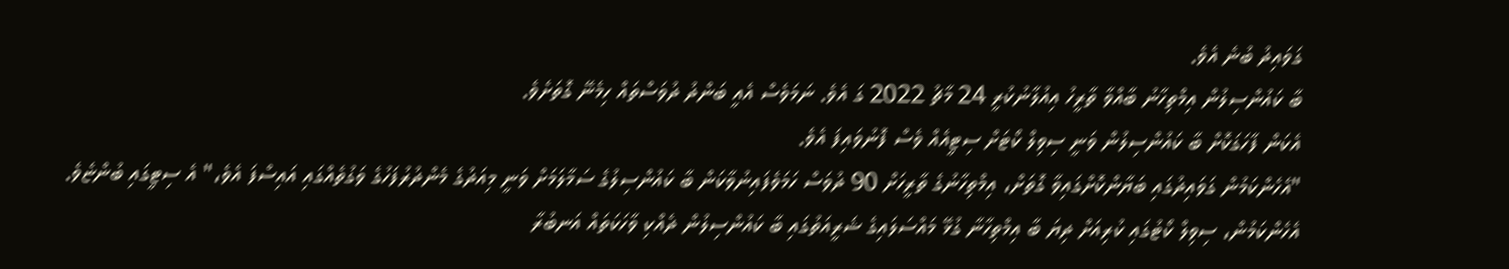ގަވައިދު ބުނެ އެވެ.
ބާ ކައުންސިލުން އިމްތިހާނު ބާއްވާ ތާރީހު އިއުލާނުކުރީ 24 މާޗު 2022 ގަ އެވެ. ނަމަވެސް އެއީ ބަންދު ދުވަސްތައް ހިމެނޭ ގޮތަށެވެ.
އެކަން ފާހަގަކޮށް ބާ ކައުންސިލުން ވަނީ ސިވިލް ކޯޓަށް ސިޓީއެއް ވެސް ފޮނުވައިފަ އެވެ.
"އެހެންކަމުން ގަވައިދުގައި ބަޔާންކޮށްގައިވާ ގޮތަށް، އިމްތިހާނުގެ ތާރީހަށް 90 ދުވަސް ހަމަވެފައިނުވާކަން ބާ ކައުންސިލުގެ ސަމާލަމަށް ވަނީ މިއަދުގެ މެންދުރުފަހުގެ ވަގުތެއްގައި އައިސްފަ އެވެ،" އެ ސިޓީގައި ބުންޏެވެ.
އެހެންކަމުން، ސިވިލް ކޯޓުގައި ކުރިއަށް ދިޔަ ބާ އިމްތިހާނާ ގުޅޭ މައްސަލައިގެ ޝަރީއަތުގައި ބާ ކައުންސިލުން ދެއްކި ވާހަކަތައް އަނބުރާ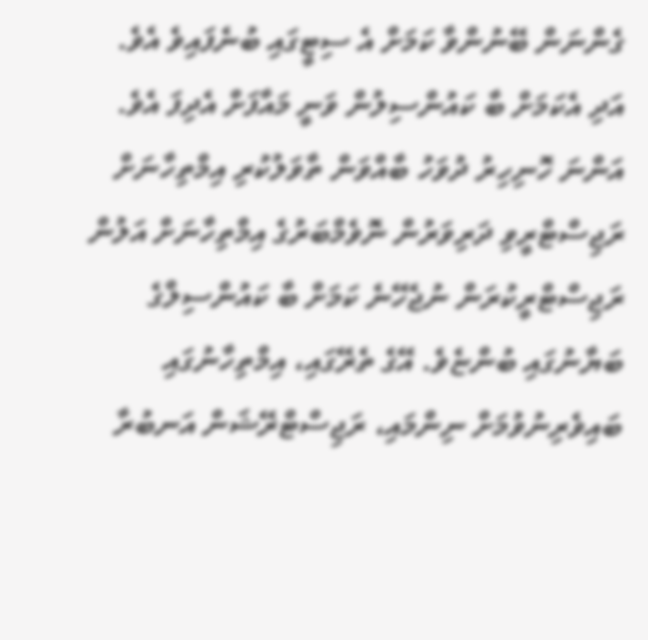ގެންނަން ބޭނުންވާ ކަމަށް އެ ސިޓީގައި ބުނެފައިވެ އެވެ. އަދި އެކަމަށް ބާ ކައުންސިލުން ވަނީ މައާފަށް އެދިފަ އެވެ.
އަންނަ ހޮނިހިރު ދުވަހު ބާއްވަން ތާވަލުކުރި އިމްތިހާނަށް ރަޖިސްޓްރީވި ދަރިވަރުން ނޮވެމްބަރުގެ އިމްތިހާނަށް އަލުން ރަޖިސްޓްރީކުރަން ނުޖެހޭނެ ކަމަށް ބާ ކައުންސިލްގެ ބަޔާނުގައި ބުންޏެވެ. އޭގެ ތެރޭގައި، އިމްތިހާނުގައި ބައިވެރިނުވުމަށް ނިންމައި، ރަޖިސްޓްރޭޝަން އަނބުރާ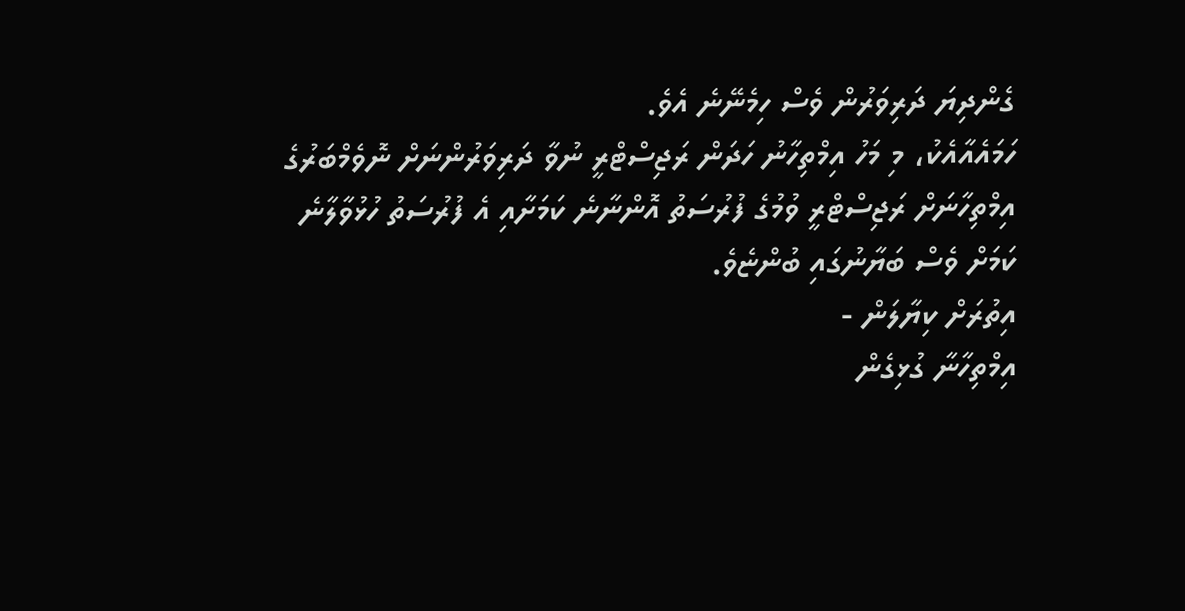ގެންދިޔަ ދަރިވަރުން ވެސް ހިމެނޭނެ އެވެ.
ހަމައެއާއެކު، މި މަހު އިމްތިހާނު ހަދަން ރަޖިސްޓްރީ ނުވާ ދަރިވަރުންނަށް ނޮވެމްބަރުގެ އިމްތިހާނަށް ރަޖިސްޓްރީ ވުމުގެ ފުރުސަތު އޮންނާނެ ކަމަށާއި އެ ފުރުސަތު ހުޅުވާލާނެ ކަމަށް ވެސް ބަޔާނުގައި ބުންޏެވެ.
އިތުރަށް ކިޔާލަން -
އިމްތިހާނާ ގުޅިގެން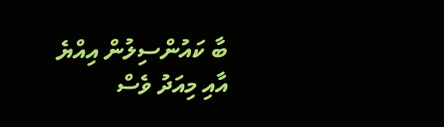ބާ ކައުންސިލުން އިއްޔެ އާއި މިއަދު ވެސް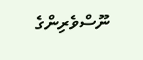ނޫސްވެރިންގެ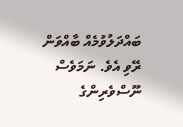ބައްދަލުވުމެއް ބާއްވަން ރޭވި އެވެ. ނަމަވެސް ނޫސްވެރިންގެ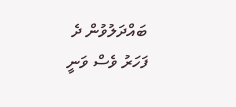ބައްދަލުވުން ދެ ފަހަރު ވެސް ވަނީ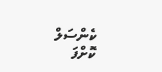ކެންސަލް ކޮށްފަ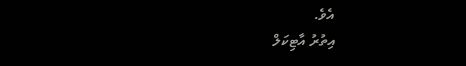އެވެ.
އިތުރު އާޓިކަލް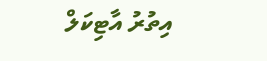އިތުރު އާޓިކަލް